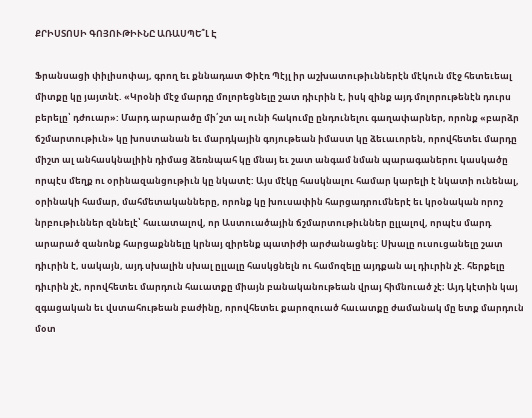ՔՐԻՍՏՈՍԻ ԳՈՅՈՒԹԻՒՆԸ ԱՌԱՍՊԵ՞Լ Է

Ֆրանսացի փիլիսոփայ, գրող եւ քննադատ Փիէռ Պէյլ իր աշխատութիւններէն մէկուն մէջ հետեւեալ միտքը կը յայտնէ. «Կրօնի մէջ մարդը մոլորեցնելը շատ դիւրին է, իսկ զինք այդ մոլորութենէն դուրս բերելը՝ դժուար»: Մարդ արարածը մի՛շտ ալ ունի հակումը ընդունելու գաղափարներ, որոնք «բարձր ճշմարտութիւն» կը խոստանան եւ մարդկային գոյութեան իմաստ կը ձեւաւորեն, որովհետեւ մարդը միշտ ալ անհասկնալիին դիմաց ձեռնպահ կը մնայ եւ շատ անգամ նման պարագաներու կասկածը որպէս մեղք ու օրինազանցութիւն կը նկատէ: Այս մէկը հասկնալու համար կարելի է նկատի ունենալ, օրինակի համար, մահմետականները, որոնք կը խուսափին հարցադրումներէ եւ կրօնական որոշ նրբութիւններ զննելէ՝ հաւատալով, որ Աստուածային ճշմարտութիւններ ըլլալով, որպէս մարդ արարած զանոնք հարցաքննելը կրնայ զիրենք պատիժի արժանացնել: Սխալը ուսուցանելը շատ դիւրին է, սակայն, այդ սխալին սխալ ըլլալը հասկցնելն ու համոզելը այդքան ալ դիւրին չէ. հերքելը դիւրին չէ, որովհետեւ մարդուն հաւատքը միայն բանականութեան վրայ հիմնուած չէ։ Այդ կէտին կայ զգացական եւ վստահութեան բաժինը, որովհետեւ քարոզուած հաւատքը ժամանակ մը ետք մարդուն մօտ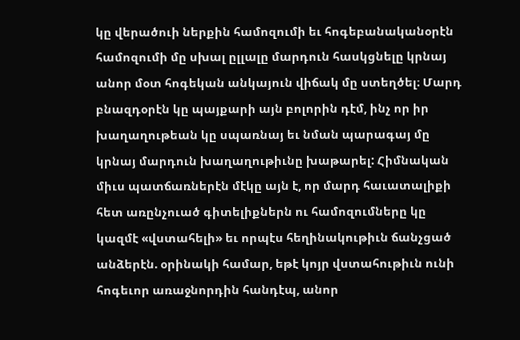կը վերածուի ներքին համոզումի եւ հոգեբանականօրէն համոզումի մը սխալ ըլլալը մարդուն հասկցնելը կրնայ անոր մօտ հոգեկան անկայուն վիճակ մը ստեղծել։ Մարդ բնազդօրէն կը պայքարի այն բոլորին դէմ, ինչ որ իր խաղաղութեան կը սպառնայ եւ նման պարագայ մը կրնայ մարդուն խաղաղութիւնը խաթարել: Հիմնական միւս պատճառներէն մէկը այն է, որ մարդ հաւատալիքի հետ առընչուած գիտելիքներն ու համոզումները կը կազմէ «վստահելի» եւ որպէս հեղինակութիւն ճանչցած անձերէն. օրինակի համար, եթէ կոյր վստահութիւն ունի հոգեւոր առաջնորդին հանդէպ, անոր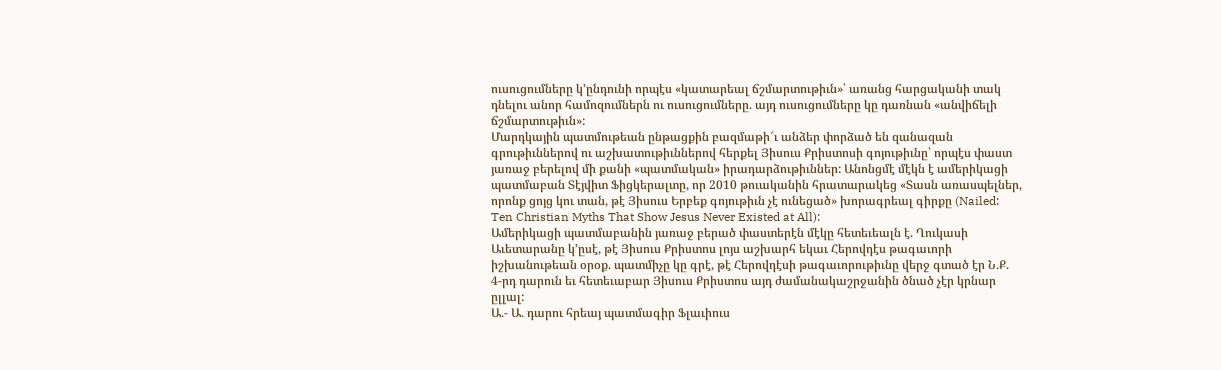ուսուցումները կ՚ընդունի որպէս «կատարեալ ճշմարտութիւն»՝ առանց հարցականի տակ դնելու անոր համոզումներն ու ուսուցումները. այդ ուսուցումները կը դառնան «անվիճելի ճշմարտութիւն»:
Մարդկային պատմութեան ընթացքին բազմաթի՜ւ անձեր փորձած են զանազան գրութիւններով ու աշխատութիւններով հերքել Յիսուս Քրիստոսի գոյութիւնը՝ որպէս փաստ յառաջ բերելով մի քանի «պատմական» իրադարձութիւններ: Անոնցմէ մէկն է ամերիկացի պատմաբան Տէյվիտ Ֆիցկերալտը, որ 2010 թուականին հրատարակեց «Տասն առասպելներ, որոնք ցոյց կու տան, թէ Յիսուս Երբեք գոյութիւն չէ ունեցած» խորագրեալ գիրքը (Nailed: Ten Christian Myths That Show Jesus Never Existed at All):
Ամերիկացի պատմաբանին յառաջ բերած փաստերէն մէկը հետեւեալն է. Ղուկասի Աւետարանը կ՚ըսէ, թէ Յիսուս Քրիստոս լոյս աշխարհ եկաւ Հերովդէս թագաւորի իշխանութեան օրօք. պատմիչը կը գրէ, թէ Հերովդէսի թագաւորութիւնը վերջ գտած էր Ն.Ք. 4-րդ դարուն եւ հետեւաբար Յիսուս Քրիստոս այդ ժամանակաշրջանին ծնած չէր կրնար ըլլալ:
Ա.- Ա. դարու հրեայ պատմագիր Ֆլաւիուս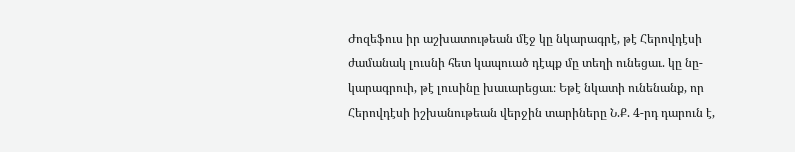Ժոզեֆուս իր աշխատութեան մէջ կը նկարագրէ, թէ Հերովդէսի ժամանակ լուսնի հետ կապուած դէպք մը տեղի ունեցաւ. կը նը-կարագրուի, թէ լուսինը խաւարեցաւ։ Եթէ նկատի ունենանք, որ Հերովդէսի իշխանութեան վերջին տարիները Ն.Ք. 4-րդ դարուն է,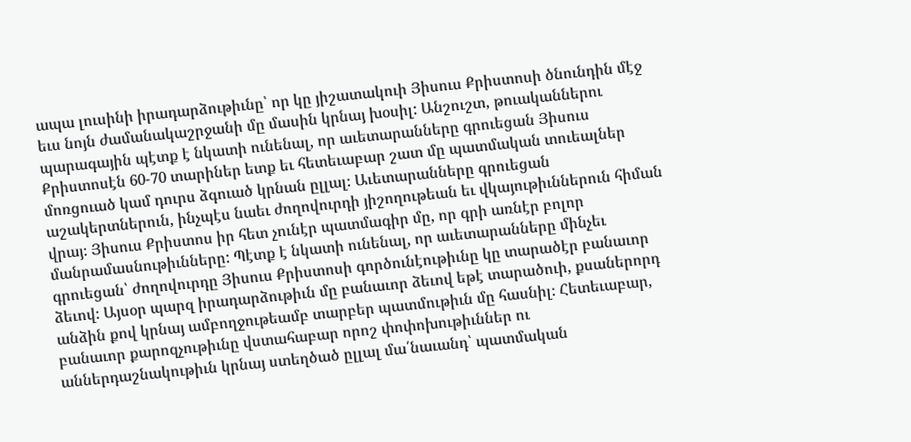ապա լուսինի իրադարձութիւնը՝ որ կը յիշատակուի Յիսուս Քրիստոսի ծնունդին մէջ եւս նոյն ժամանակաշրջանի մը մասին կրնայ խօսիլ: Անշուշտ, թուականներու պարագային պէտք է նկատի ունենալ, որ աւետարանները գրուեցան Յիսուս Քրիստոսէն 60-70 տարիներ ետք եւ հետեւաբար շատ մը պատմական տուեալներ մոռցուած կամ դուրս ձգուած կրնան ըլլալ։ Աւետարանները գրուեցան աշակերտներուն, ինչպէս նաեւ ժողովուրդի յիշողութեան եւ վկայութիւններուն հիման վրայ։ Յիսուս Քրիստոս իր հետ չունէր պատմագիր մը, որ գրի առնէր բոլոր մանրամասնութիւնները: Պէտք է նկատի ունենալ, որ աւետարանները մինչեւ գրուեցան՝ ժողովուրդը Յիսուս Քրիստոսի գործունէութիւնը կը տարածէր բանաւոր ձեւով։ Այսօր պարզ իրադարձութիւն մը բանաւոր ձեւով եթէ տարածուի, քսաներորդ անձին քով կրնայ ամբողջութեամբ տարբեր պատմութիւն մը հասնիլ։ Հետեւաբար, բանաւոր քարոզչութիւնը վստահաբար որոշ փոփոխութիւններ ու աններդաշնակութիւն կրնայ ստեղծած ըլլալ մա՛նաւանդ՝ պատմական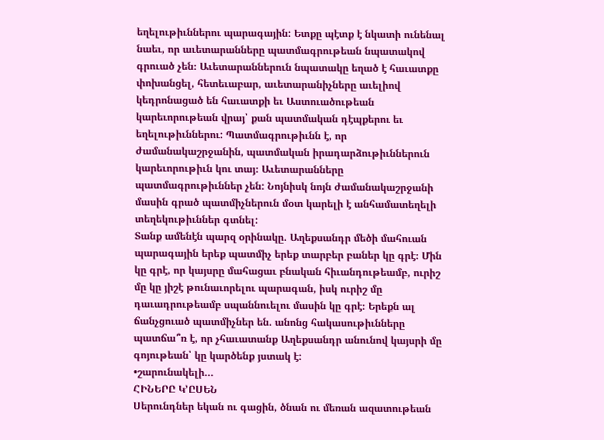եղելութիւններու պարագային: Ետքը պէտք է նկատի ունենալ նաեւ, որ աւետարանները պատմագրութեան նպատակով գրուած չեն։ Աւետարաններուն նպատակը եղած է հաւատքը փոխանցել, հետեւաբար, աւետարանիչները աւելիով կեդրոնացած են հաւատքի եւ Աստուածութեան կարեւորութեան վրայ՝ քան պատմական դէպքերու եւ եղելութիւններու: Պատմագրութիւնն է, որ ժամանակաշրջանին, պատմական իրադարձութիւններուն կարեւորութիւն կու տայ։ Աւետարանները պատմագրութիւններ չեն: Նոյնիսկ նոյն ժամանակաշրջանի մասին գրած պատմիչներուն մօտ կարելի է անհամատեղելի տեղեկութիւններ գտնել:
Տանք ամենէն պարզ օրինակը. Աղեքսանդր մեծի մահուան պարագային երեք պատմիչ երեք տարբեր բաներ կը գրէ։ Մին կը գրէ, որ կայսրը մահացաւ բնական հիւանդութեամբ, ուրիշ մը կը յիշէ թունաւորելու պարագան, իսկ ուրիշ մը դաւադրութեամբ սպաննուելու մասին կը գրէ։ Երեքն ալ ճանչցուած պատմիչներ են. անոնց հակասութիւնները պատճա՞ռ է, որ չհաւատանք Աղեքսանդր անունով կայսրի մը գոյութեան՝ կը կարծենք յստակ է:
•շարունակելի…
ՀԻՆԵՐԸ Կ՚ԸՍԵՆ
Սերունդներ եկան ու գացին, ծնան ու մեռան ազատութեան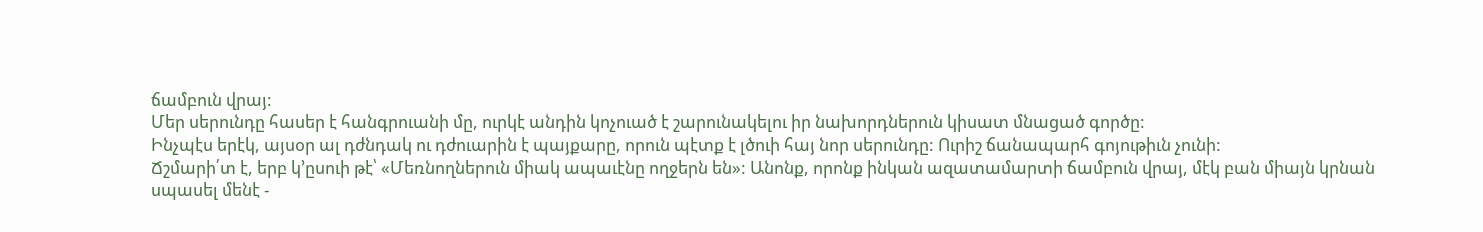ճամբուն վրայ:
Մեր սերունդը հասեր է հանգրուանի մը, ուրկէ անդին կոչուած է շարունակելու իր նախորդներուն կիսատ մնացած գործը:
Ինչպէս երէկ, այսօր ալ դժնդակ ու դժուարին է պայքարը, որուն պէտք է լծուի հայ նոր սերունդը: Ուրիշ ճանապարհ գոյութիւն չունի:
Ճշմարի՛տ է, երբ կ՚ըսուի թէ՝ «Մեռնողներուն միակ ապաւէնը ողջերն են»: Անոնք, որոնք ինկան ազատամարտի ճամբուն վրայ, մէկ բան միայն կրնան սպասել մենէ -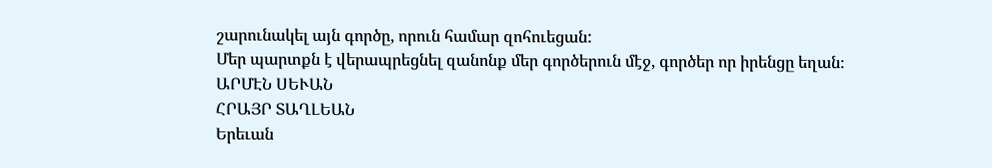շարունակել այն գործը, որուն համար զոհուեցան:
Մեր պարտքն է վերապրեցնել զանոնք մեր գործերուն մէջ, գործեր որ իրենցը եղան։
ԱՐՄԷՆ ՍԵՒԱՆ
ՀՐԱՅՐ ՏԱՂԼԵԱՆ
Երեւան